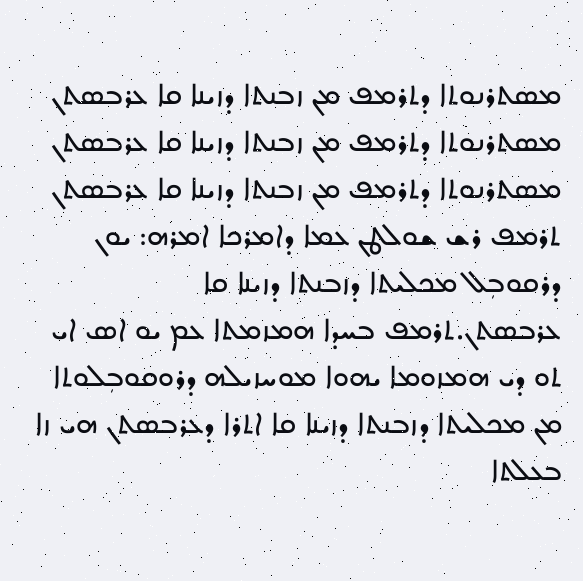ܡܣܬܪܢܘܬܐ ܕܬܪܡܦ ܡܢ ܙܒܢܬܐ ܕܙܝܢܐ ܩܐ ܥܪܒܣܬܢ
ܡܣܬܪܢܘܬܐ ܕܬܪܡܦ ܡܢ ܙܒܢܬܐ ܕܙܝܢܐ ܩܐ ܥܪܒܣܬܢ
ܡܣܬܪܢܘܬܐ ܕܬܪܡܦ ܡܢ ܙܒܢܬܐ ܕܙܝܢܐ ܩܐ ܥܪܒܣܬܢ
ܬܪܡܦ ܪܫ ܫܘܠܛܢ ܥܡܐ ܕܐܡܪܟܐ ܐܡܪܗ: ܝܘܢ ܕܪܩܘܒܼܠ ܡܟܠܝܬܐ ܕܙܒܢܬܐ ܕܙܝܢܐ ܩܐ ܥܪܒܣܬܢ.ܬܪܡܦ ܒܚܕܐ ܗܡܙܡܬܐ ܥܡ ܝܘ ܐܣ ܐܝ ܬܘ ܕܝ ܗܡܙܘܡܐ ܝܗܘܐ ܡܘܚܙܝܠܗ ܕܪܘܩܘܒܼܠܘܬܐ ܡܢ ܡܟܠܝܬܐ ܕܙܒܢܬܐ ܕܙܝܢܐ ܩܐ ܐܬܪܐ ܕܥܪܒܣܬܢ ܗܝ ܙܐ ܒܥܠܬܐ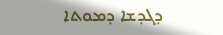ܕܓܕܫܐ ܕܡܘܬܐ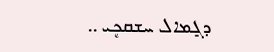ܕܓܻܡܐܠ ܚܫܩܟܷܝ ..